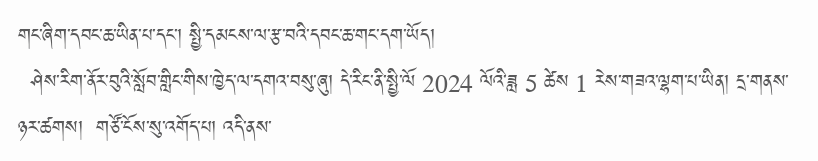གང་ཞིག་དབང་ཆ་ཡིན་པ་དང་། སྤྱི་དམངས་ལ་རྩ་བའི་དབང་ཆ་གང་དག་ཡོད།
  ཤེས་རིག་ནོར་བུའི་སློབ་གླིང་གིས་ཁྱེད་ལ་དགའ་བསུ་ཞུ། དེ་རིང་ནི་སྤྱི་ལོ 2024 ལོའི་ཟླ 5 ཚེས 1 རེས་གཟའ་ལྷག་པ་ཡིན། དྲ་གནས་ཉར་ཚགས།  གཙོ་ངོས་སུ་འགོད་པ། འདི་ནས་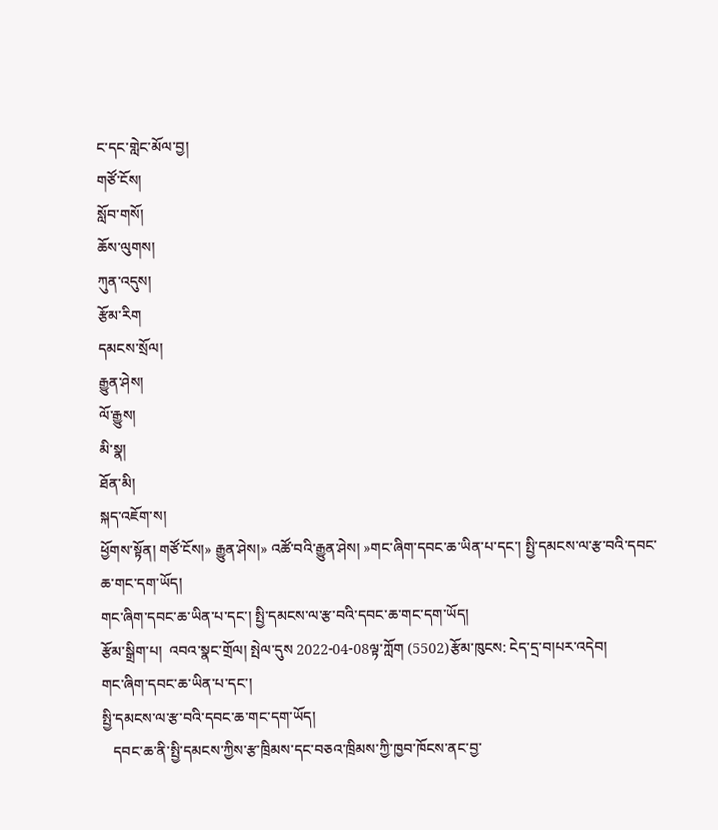ང་དང་གླེང་མོལ་བྱ།
གཙོ་ངོས།
སློབ་གསོ།
ཆོས་ལུགས།
ཀུན་འདུས།
རྩོམ་རིག
དམངས་སྲོལ།
རྒྱུན་ཤེས།
ལོ་རྒྱུས།
མི་སྣ།
ཐོན་མི།
སྐད་འཇོག་ས།
ཕྱོགས་སྟོན། གཙོ་ངོས།» རྒྱུན་ཤེས།» འཚོ་བའི་རྒྱུན་ཤེས། »གང་ཞིག་དབང་ཆ་ཡིན་པ་དང་། སྤྱི་དམངས་ལ་རྩ་བའི་དབང་ཆ་གང་དག་ཡོད།
གང་ཞིག་དབང་ཆ་ཡིན་པ་དང་། སྤྱི་དམངས་ལ་རྩ་བའི་དབང་ཆ་གང་དག་ཡོད།
རྩོམ་སྒྲིག་པ།  འབའ་སྣང་གྲོལ། སྤེལ་དུས 2022-04-08ལྟ་ཀློག (5502)རྩོམ་ཁུངས: ངེད་དྲ་བ།པར་འདེབ།
གང་ཞིག་དབང་ཆ་ཡིན་པ་དང་།
སྤྱི་དམངས་ལ་རྩ་བའི་དབང་ཆ་གང་དག་ཡོད།
   དབང་ཆ་ནི་སྤྱི་དམངས་ཀྱིས་རྩ་ཁྲིམས་དང་བཅའ་ཁྲིམས་ཀྱི་ཁྱབ་ཁོངས་ནང་བྱ་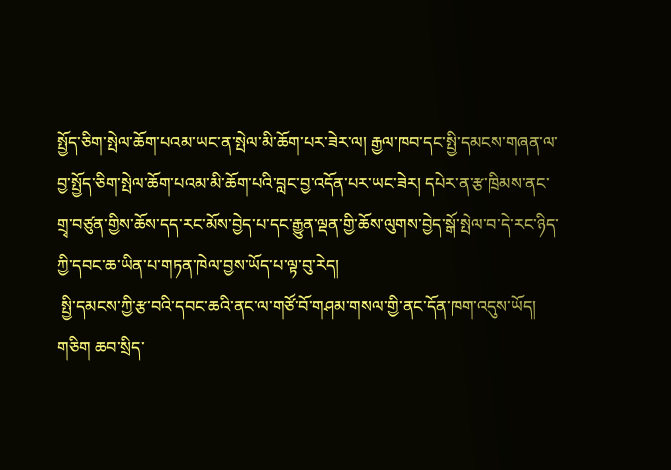སྤྱོད་ཅིག་སྤེལ་ཆོག་པའམ་ཡང་ན་སྤེལ་མི་ཆོག་པར་ཟེར་ལ། རྒྱལ་ཁབ་དང་སྤྱི་དམངས་གཞན་ལ་བྱ་སྤྱོད་ཅིག་སྤེལ་ཆོག་པའམ་མི་ཆོག་པའི་བླང་བྱ་འདོན་པར་ཡང་ཟེར། དཔེར་ན་རྩ་ཁྲིམས་ནང་གྲྭ་བཙུན་གྱིས་ཆོས་དད་རང་མོས་བྱེད་པ་དང་རྒྱུན་ལྡན་གྱི་ཆོས་ལུགས་བྱེད་སྒོ་སྤེལ་བ་དེ་རང་ཉིད་ཀྱི་དབང་ཆ་ཡིན་པ་གཏན་ཁེལ་བྱས་ཡོད་པ་ལྟ་བུ་རེད།
 སྤྱི་དམངས་ཀྱི་རྩ་བའི་དབང་ཆའི་ནང་ལ་གཙོ་བོ་གཤམ་གསལ་གྱི་ནང་དོན་ཁག་འདུས་ཡོད།
གཅིག ཆབ་སྲིད་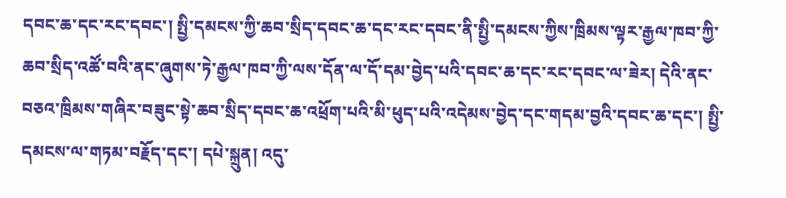དབང་ཆ་དང་རང་དབང་། སྤྱི་དམངས་ཀྱི་ཆབ་སྲིད་དབང་ཆ་དང་རང་དབང་ནི་སྤྱི་དམངས་ཀྱིས་ཁྲིམས་ལྟར་རྒྱལ་ཁབ་ཀྱི་ཆབ་སྲིད་འཚོ་བའི་ནང་ཞུགས་ཏེ་རྒྱལ་ཁབ་ཀྱི་ལས་དོན་ལ་དོ་དམ་བྱེད་པའི་དབང་ཆ་དང་རང་དབང་ལ་ཟེར། དེའི་ནང་བཅའ་ཁྲིམས་གཞིར་བཟུང་སྟེ་ཆབ་སྲིད་དབང་ཆ་འཕྲོག་པའི་མི་ཕུད་པའི་འདེམས་བྱེད་དང་གདམ་བྱའི་དབང་ཆ་དང་། སྤྱི་དམངས་ལ་གཏམ་བརྗོད་དང་། དཔེ་སྐྲུན། འདུ་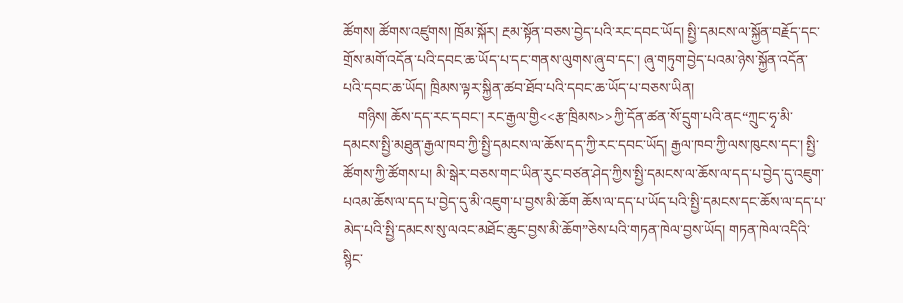ཚོགས། ཚོགས་འཛུགས། ཁྲོམ་སྐོར། རྔམ་སྟོན་བཅས་བྱེད་པའི་རང་དབང་ཡོད། སྤྱི་དམངས་ལ་སྐྱོན་བརྗོད་དང་གྲོས་མགོ་འདོན་པའི་དབང་ཆ་ཡོད་པ་དང་གནས་ལུགས་ཞུ་བ་དང་། ཞུ་གཏུག་བྱེད་པའམ་ཉེས་སྐྱོན་འདོན་པའི་དབང་ཆ་ཡོད། ཁྲིམས་ལྟར་སྐྱིན་ཚབ་ཐོབ་པའི་དབང་ཆ་ཡོད་པ་བཅས་ཡིན།
    གཉིས། ཆོས་དད་རང་དབང་། རང་རྒྱལ་གྱི<<རྩ་ཁྲིམས>>ཀྱི་དོན་ཚན་སོ་དྲུག་པའི་ནང“ཀྲུང་ཧྭ་མི་དམངས་སྤྱི་མཐུན་རྒྱལ་ཁབ་ཀྱི་སྤྱི་དམངས་ལ་ཆོས་དད་ཀྱི་རང་དབང་ཡོད། རྒྱལ་ཁབ་ཀྱི་ལས་ཁུངས་དང་། སྤྱི་ཚོགས་ཀྱི་ཚོགས་པ། མི་སྒེར་བཅས་གང་ཡིན་རུང་བཙན་ཤེད་ཀྱིས་སྤྱི་དམངས་ལ་ཆོས་ལ་དད་པ་བྱེད་དུ་འཇུག་པའམ་ཆོས་ལ་དད་པ་བྱེད་དུ་མི་འཇུག་པ་བྱས་མི་ཆོག ཆོས་ལ་དད་པ་ཡོད་པའི་སྤྱི་དམངས་དང་ཆོས་ལ་དད་པ་མེད་པའི་སྤྱི་དམངས་སུ་ལའང་མཐོང་ཆུང་བྱས་མི་ཆོག”ཅེས་པའི་གཏན་ཁེལ་བྱས་ཡོད། གཏན་ཁེལ་འདིའི་སྙིང་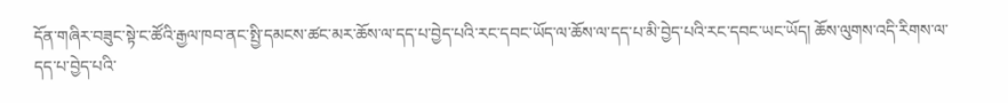དོན་གཞིར་བཟུང་སྟེ་ང་ཚོའི་རྒྱལ་ཁབ་ནང་སྤྱི་དམངས་ཚང་མར་ཆོས་ལ་དད་པ་བྱེད་པའི་རང་དབང་ཡོད་ལ་ཆོས་ལ་དད་པ་མི་བྱེད་པའི་རང་དབང་ཡང་ཡོད། ཆོས་ལུགས་འདི་རིགས་ལ་དད་པ་བྱེད་པའི་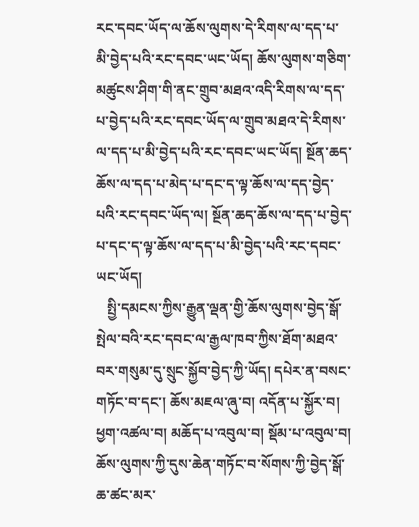རང་དབང་ཡོད་ལ་ཆོས་ལུགས་དེ་རིགས་ལ་དད་པ་མི་བྱེད་པའི་རང་དབང་ཡང་ཡོད། ཆོས་ལུགས་གཅིག་མཚུངས་ཤིག་གི་ནང་གྲུབ་མཐའ་འདི་རིགས་ལ་དད་པ་བྱེད་པའི་རང་དབང་ཡོད་ལ་གྲུབ་མཐའ་དེ་རིགས་ལ་དད་པ་མི་བྱེད་པའི་རང་དབང་ཡང་ཡོད། སྔོན་ཆད་ཆོས་ལ་དད་པ་མེད་པ་དང་ད་ལྟ་ཆོས་ལ་དད་བྱེད་པའི་རང་དབང་ཡོད་ལ། སྔོན་ཆད་ཆོས་ལ་དད་པ་བྱེད་པ་དང་ད་ལྟ་ཆོས་ལ་དད་པ་མི་བྱེད་པའི་རང་དབང་ཡང་ཡོད།
   སྤྱི་དམངས་ཀྱིས་རྒྱུན་ལྡན་གྱི་ཆོས་ལུགས་བྱེད་སྒོ་སྤེལ་བའི་རང་དབང་ལ་རྒྱལ་ཁབ་ཀྱིས་ཐོག་མཐའ་བར་གསུམ་དུ་སྲུང་སྐྱོབ་བྱེད་ཀྱི་ཡོད། དཔེར་ན་བསང་གཏོང་བ་དང་། ཆོས་མཇལ་ཞུ་བ། འདོན་པ་སྐྱོར་བ། ཕྱག་འཚལ་བ། མཆོད་པ་འབུལ་བ། སྡོམ་པ་འབུལ་བ། ཆོས་ལུགས་ཀྱི་དུས་ཆེན་གཏོང་བ་སོགས་ཀྱི་བྱེད་སྒོ་ཆ་ཚང་མར་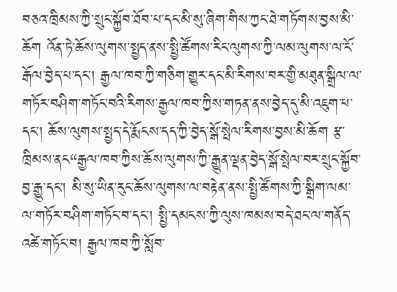བཅའ་ཁྲིམས་ཀྱི་སྲུང་སྐྱོབ་ཐོབ་པ་དང་མི་སུ་ཞིག་གིས་ཀྱང་ཐེ་གཏོགས་བྱས་མི་ཆོག འོན་ཏེ་ཆོས་ལུགས་སྤྱད་ནས་སྤྱི་ཚོགས་རིང་ལུགས་ཀྱི་ལམ་ལུགས་ལ་ངོ་རྒོལ་བྱེད་པ་དང་། རྒྱལ་ཁབ་ཀྱི་གཅིག་གྱུར་དང་མི་རིགས་བར་གྱི་མཐུན་སྒྲིལ་ལ་གཏོར་བཤིག་གཏོང་བའི་རིགས་རྒྱལ་ཁབ་ཀྱིས་གཏན་ནས་བྱེད་དུ་མི་འཇུག་པ་དང་། ཆོས་ལུགས་སྤྱད་དེ་རྨོངས་དད་ཀྱི་བྱེད་སྒོ་སྤེལ་རིགས་བྱས་མི་ཆོག རྩ་ཁྲིམས་ནང“རྒྱལ་ཁབ་ཀྱིས་ཆོས་ལུགས་ཀྱི་རྒྱུན་ལྡན་བྱེད་སྒོ་སྤེལ་བར་སྲུང་སྐྱོབ་བྱ་རྒྱུ་དང་། མི་སུ་ཡིན་རུང་ཆོས་ལུགས་ལ་བརྟེན་ནས་སྤྱི་ཚོགས་ཀྱི་སྒྲིག་ལམ་ལ་གཏོར་བཤིག་གཏོང་བ་དང་། སྤྱི་དམངས་ཀྱི་ལུས་ཁམས་བདེ་ཐང་ལ་གནོད་འཚེ་གཏོང་བ། རྒྱལ་ཁབ་ཀྱི་སློབ་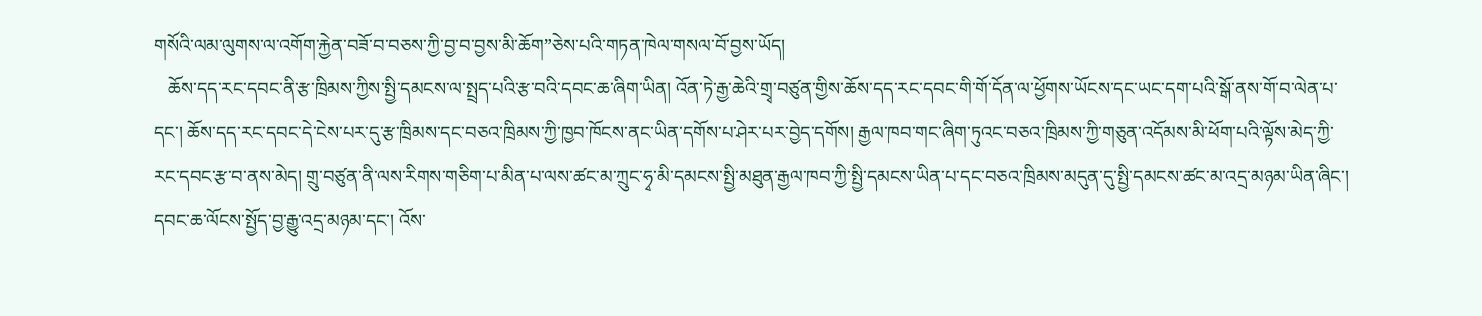གསོའི་ལམ་ལུགས་ལ་འགོག་རྐྱེན་བཟོ་བ་བཅས་ཀྱི་བྱ་བ་བྱས་མི་ཆོག”ཅེས་པའི་གཏན་ཁེལ་གསལ་བོ་བྱས་ཡོད།
   ཆོས་དད་རང་དབང་ནི་རྩ་ཁྲིམས་ཀྱིས་སྤྱི་དམངས་ལ་སྤྲད་པའི་རྩ་བའི་དབང་ཆ་ཞིག་ཡིན། འོན་ཏེ་རྒྱ་ཆེའི་གྲྭ་བཙུན་གྱིས་ཆོས་དད་རང་དབང་གི་གོ་དོན་ལ་ཕྱོགས་ཡོངས་དང་ཡང་དག་པའི་སྒོ་ནས་གོ་བ་ལེན་པ་དང་། ཆོས་དད་རང་དབང་དེ་ངེས་པར་དུ་རྩ་ཁྲིམས་དང་བཅའ་ཁྲིམས་ཀྱི་ཁྱབ་ཁོངས་ནང་ཡིན་དགོས་པ་ཤེར་པར་བྱེད་དགོས། རྒྱལ་ཁབ་གང་ཞིག་ཏུའང་བཅའ་ཁྲིམས་ཀྱི་གཅུན་འདོམས་མི་ཕོག་པའི་ལྟོས་མེད་ཀྱི་རང་དབང་རྩ་བ་ནས་མེད། གྲུ་བཙུན་ནི་ལས་རིགས་གཅིག་པ་མིན་པ་ལས་ཚང་མ་ཀྲུང་ཧྭ་མི་དམངས་སྤྱི་མཐུན་རྒྱལ་ཁབ་ཀྱི་སྤྱི་དམངས་ཡིན་པ་དང་བཅའ་ཁྲིམས་མདུན་དུ་སྤྱི་དམངས་ཚང་མ་འདྲ་མཉམ་ཡིན་ཞིང་། དབང་ཆ་ལོངས་སྤྱོད་བྱ་རྒྱུ་འདྲ་མཉམ་དང་། འོས་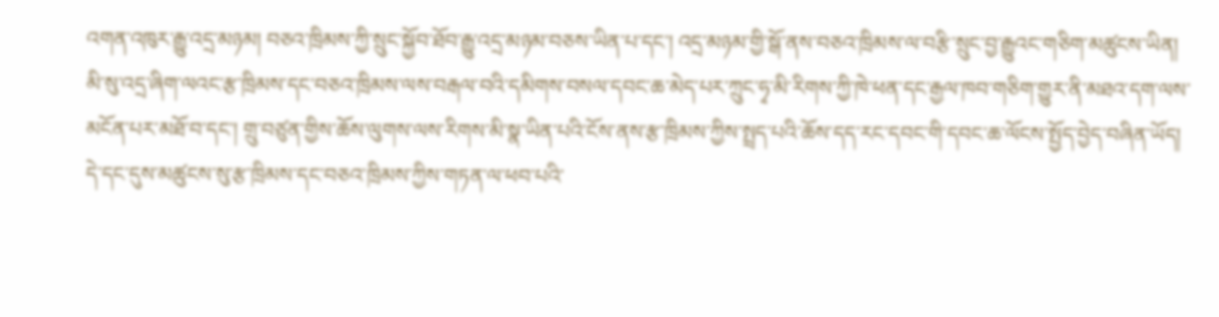འགན་འཁུར་རྒྱུ་འདྲ་མཉམ། བཅའ་ཁྲིམས་ཀྱི་སྲུང་སྐྱོབ་ཐོབ་རྒྱུ་འདྲ་མཉམ་བཅས་ཡིན་པ་དང་། འདྲ་མཉམ་གྱི་སྒོ་ནས་བཅའ་ཁྲིམས་ལ་བརྩི་སྲུང་བྱ་རྒྱུའང་གཅིག་མཚུངས་ཡིན། མི་སུ་འདྲ་ཞིག་ལའང་རྩ་ཁྲིམས་དང་བཅའ་ཁྲིམས་ལས་བརྒལ་བའི་དམིགས་བསལ་དབང་ཆ་མེད་པར་ཀྲུང་ཧྭ་མི་རིགས་ཀྱི་ཁེ་ཕན་དང་རྒྱལ་ཁབ་གཅིག་གྱུར་ནི་མཐའ་དག་ལས་མངོན་པར་མཐོ་བ་དང་། གྲུ་བཙུན་གྱིས་ཆོས་ལུགས་ལས་རིགས་མི་སྣ་ཡིན་པའི་ངོས་ནས་རྩ་ཁྲིམས་ཀྱིས་སྤྲད་པའི་ཆོས་དད་རང་དབང་གི་དབང་ཆ་ལོངས་སྤྱོད་བྱེད་བཞིན་ཡོད། དེ་དང་དུས་མཚུངས་སུ་རྩ་ཁྲིམས་དང་བཅའ་ཁྲིམས་ཀྱིས་གཏན་ལ་ཕབ་པའི་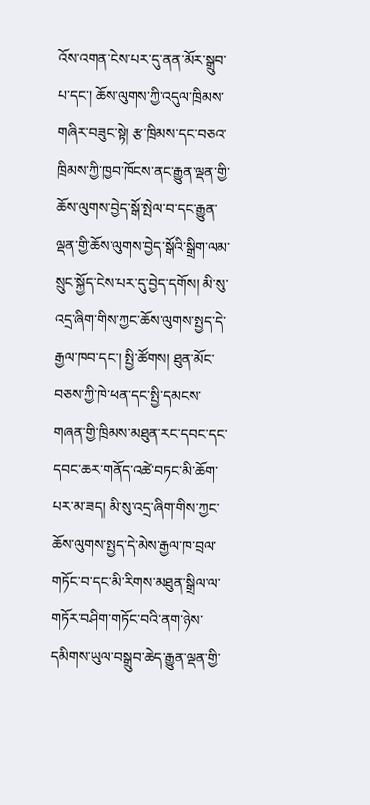འོས་འགན་ངེས་པར་དུ་ནན་མོར་སྒྲུབ་པ་དང་། ཆོས་ལུགས་ཀྱི་འདུལ་ཁྲིམས་གཞིར་བཟུང་སྟེ། རྩ་ཁྲིམས་དང་བཅའ་ཁྲིམས་ཀྱི་ཁྱབ་ཁོངས་ནང་རྒྱུན་ལྡན་གྱི་ཆོས་ལུགས་བྱེད་སྒོ་སྤེལ་བ་དང་རྒྱུན་ལྡན་གྱི་ཆོས་ལུགས་བྱེད་སྒོའི་སྒྲིག་ལམ་སྲུང་སྐྱོད་ངེས་པར་དུ་བྱེད་དགོས། མི་སུ་འདྲ་ཞིག་གིས་ཀྱང་ཆོས་ལུགས་སྤྱད་དེ་རྒྱལ་ཁབ་དང་། སྤྱི་ཚོགས། ཐུན་མོང་བཅས་ཀྱི་ཁེ་ཕན་དང་སྤྱི་དམངས་གཞན་གྱི་ཁྲིམས་མཐུན་རང་དབང་དང་དབང་ཆར་གནོད་འཚེ་བཏང་མི་ཆོག་པར་མ་ཟད། མི་སུ་འདྲ་ཞིག་གིས་ཀྱང་ཆོས་ལུགས་སྤྱད་དེ་མེས་རྒྱལ་ཁ་བྲལ་གཏོང་བ་དང་མི་རིགས་མཐུན་སྒྲིལ་ལ་གཏོར་བཤིག་གཏོང་བའི་ནག་ཉེས་དམིགས་ཡུལ་བསྒྲུབ་ཆེད་རྒྱུན་ལྡན་གྱི་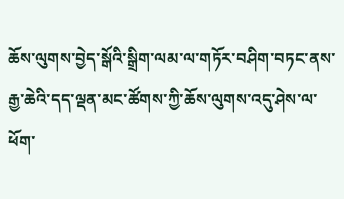ཆོས་ལུགས་བྱེད་སྒོའི་སྒྲིག་ལམ་ལ་གཏོར་བཤིག་བཏང་ནས་རྒྱ་ཆེའི་དད་ལྡན་མང་ཚོགས་ཀྱི་ཆོས་ལུགས་འདུ་ཤེས་ལ་ཕོག་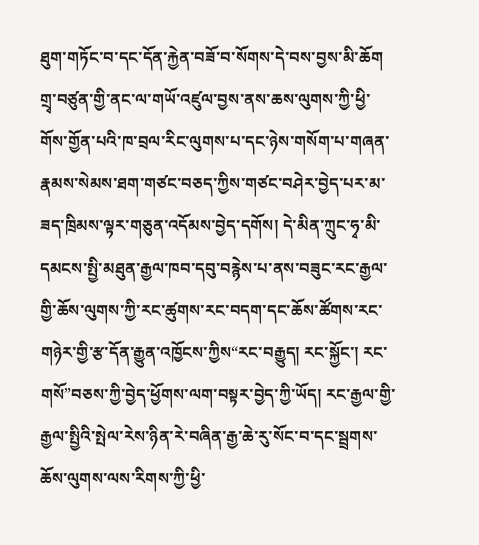ཐུག་གཏོང་བ་དང་དོན་རྐྱེན་བཟོ་བ་སོགས་དེ་བས་བྱས་མི་ཆོག གྲྭ་བཙུན་གྱི་ནང་ལ་གཡོ་འཛུལ་བྱས་ནས་ཆས་ལུགས་ཀྱི་ཕྱི་གོས་གྱོན་པའི་ཁ་བྲལ་རིང་ལུགས་པ་དང་ཉེས་གསོག་པ་གཞན་རྣམས་སེམས་ཐག་གཙང་བཅད་ཀྱིས་གཙང་བཤེར་བྱེད་པར་མ་ཟད་ཁྲིམས་ལྟར་གཅུན་འདོམས་བྱེད་དགོས། དེ་མིན་ཀྲུང་ཧྭ་མི་དམངས་སྤྱི་མཐུན་རྒྱལ་ཁབ་དབུ་བརྙེས་པ་ནས་བཟུང་རང་རྒྱལ་གྱི་ཆོས་ལུགས་ཀྱི་རང་ཚུགས་རང་བདག་དང་ཆོས་ཚོགས་རང་གཉེར་གྱི་རྩ་དོན་རྒྱུན་འཁྱོངས་ཀྱིས“རང་བརྒྱུད། རང་སྐྱོང་། རང་གསོ”བཅས་ཀྱི་བྱེད་ཕྱོགས་ལག་བསྟར་བྱེད་ཀྱི་ཡོད། རང་རྒྱལ་གྱི་རྒྱལ་སྤྱིའི་སྤེལ་རེས་ཉིན་རེ་བཞིན་རྒྱ་ཆེ་རུ་སོང་བ་དང་སྦྲགས་ཆོས་ལུགས་ལས་རིགས་ཀྱི་ཕྱི་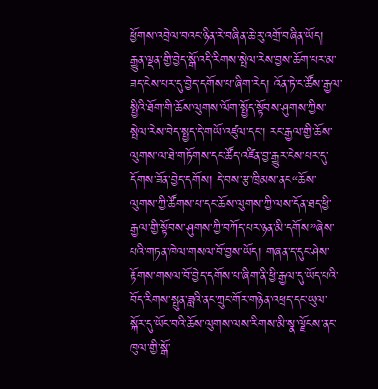ཕྱོགས་འབྲེལ་བའང་ཉིན་རེ་བཞིན་ཆེ་རུ་འགྲོ་བཞིན་ཡོད། རྒྱུན་ལྡན་གྱི་བྱེད་སྒོ་འདི་རིགས་སྤེལ་རེས་བྱས་ཆོག་པར་མ་ཟད་ངེས་པར་དུ་བྱེད་དགོས་པ་ཞིག་རེད། འོན་ཏེ་ང་ཚོས་རྒྱལ་སྤྱིའི་ཐོག་གི་ཆོས་ལུགས་ལོག་སྤྱོད་སྟོབས་ཤུགས་ཀྱིས་སྤེལ་རེས་བེད་སྤྱད་དེ་གཡོ་འཛུལ་དང་། རང་རྒྱལ་གྱི་ཆོས་ལུགས་ལ་ཐེ་གཏོགས་དང་ཚོད་འཛིན་བྱ་རྒྱུར་ངེས་པར་དུ་དོགས་ཟོན་བྱེད་དགོས། དེ་བས་རྩ་ཁྲིམས་ནང“ཆོས་ལུགས་ཀྱི་ཚོགས་པ་དང་ཆོས་ལུགས་ཀྱི་ལས་དོན་ཐད་ཕྱི་རྒྱལ་གྱི་སྟོབས་ཤུགས་ཀྱི་བཀོད་པར་ཉན་མི་དགོས”ཞེས་པའི་གཏན་ཁེལ་གསལ་བོ་བྱས་ཡོད། གཞན་ད་དུང་ཤེས་རྟོགས་གསལ་བོ་བྱེད་དགོས་པ་ཞིག་ནི་ཕྱི་རྒྱལ་དུ་ཡོད་པའི་བོད་རིགས་སྤུན་ཟླའི་ནང་ཀྲུང་གོར་གཉེན་འཕྲད་དང་ཡུལ་སྐོར་དུ་ཡོང་བའི་ཆོས་ལུགས་ལས་རིགས་མི་སྣ་ལྗོངས་ནང་ཁུལ་གྱི་སྒོ་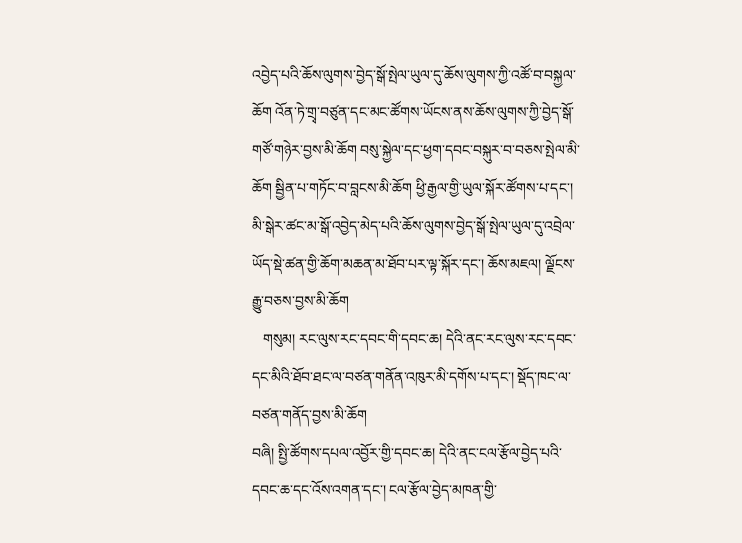འབྱེད་པའི་ཆོས་ལུགས་བྱེད་སྒོ་སྤེལ་ཡུལ་དུ་ཆོས་ལུགས་ཀྱི་འཚོ་བ་བསྐྱལ་ཆོག འོན་ཏེ་གྲྭ་བཙུན་དང་མང་ཚོགས་ཡོངས་ནས་ཆོས་ལུགས་ཀྱི་བྱེད་སྒོ་གཙོ་གཉེར་བྱས་མི་ཆོག བསུ་སྐྱེལ་དང་ཕྱག་དབང་བསྐུར་བ་བཅས་སྤེལ་མི་ཆོག སྦྱིན་པ་གཏོང་བ་བླངས་མི་ཆོག ཕྱི་རྒྱལ་གྱི་ཡུལ་སྐོར་ཚོགས་པ་དང་། མི་སྒེར་ཚང་མ་སྒོ་འབྱེད་མེད་པའི་ཆོས་ལུགས་བྱེད་སྒོ་སྤེལ་ཡུལ་དུ་འབྲེལ་ཡོད་སྡེ་ཚན་གྱི་ཆོག་མཆན་མ་ཐོབ་པར་ལྟ་སྐོར་དང་། ཆོས་མཇལ། ལྗོངས་རྒྱུ་བཅས་བྱས་མི་ཆོག
   གསུམ། རང་ལུས་རང་དབང་གི་དབང་ཆ། དེའི་ནང་རང་ལུས་རང་དབང་དང་མིའི་ཐོབ་ཐང་ལ་བཙན་གནོན་འཁུར་མི་དགོས་པ་དང་། སྡོད་ཁང་ལ་བཙན་གནོད་བྱས་མི་ཆོག
བཞི། སྤྱི་ཚོགས་དཔལ་འབྱོར་གྱི་དབང་ཆ། དེའི་ནང་ངལ་རྩོལ་བྱེད་པའི་དབང་ཆ་དང་འོས་འགན་དང་། ངལ་རྩོལ་བྱེད་མཁན་གྱི་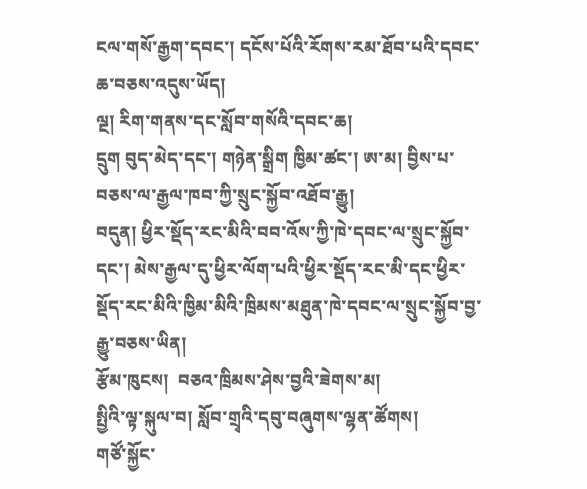ངལ་གསོ་རྒྱག་དབང་། དངོས་པོའི་རོགས་རམ་ཐོབ་པའི་དབང་ཆ་བཅས་འདུས་ཡོད།
ལྔ། རིག་གནས་དང་སློབ་གསོའི་དབང་ཆ།
དྲུག བུད་མེད་དང་། གཉེན་སྒྲིག ཁྱིམ་ཚང་། ཨ་མ། བྱིས་པ་བཅས་ལ་རྒྱལ་ཁབ་ཀྱི་སྲུང་སྐྱོབ་འཐོབ་རྒྱུ།
བདུན། ཕྱིར་སྡོད་རང་མིའི་བབ་འོས་ཀྱི་ཁེ་དབང་ལ་སྲུང་སྐྱོབ་དང་། མེས་རྒྱལ་དུ་ཕྱིར་ལོག་པའི་ཕྱིར་སྡོད་རང་མི་དང་ཕྱིར་སྡོད་རང་མིའི་ཁྱིམ་མིའི་ཁྲིམས་མཐུན་ཁེ་དབང་ལ་སྲུང་སྐྱོབ་བྱ་རྒྱུ་བཅས་ཡིན།
རྩོམ་ཁུངས།  བཅའ་ཁྲིམས་ཤེས་བྱའི་ཟེགས་མ།
སྤྱིའི་ལྟ་སྐུལ་བ། སློབ་གྲྭའི་དབུ་བཞུགས་ལྷན་ཚོགས།
གཙོ་སྐྱོང་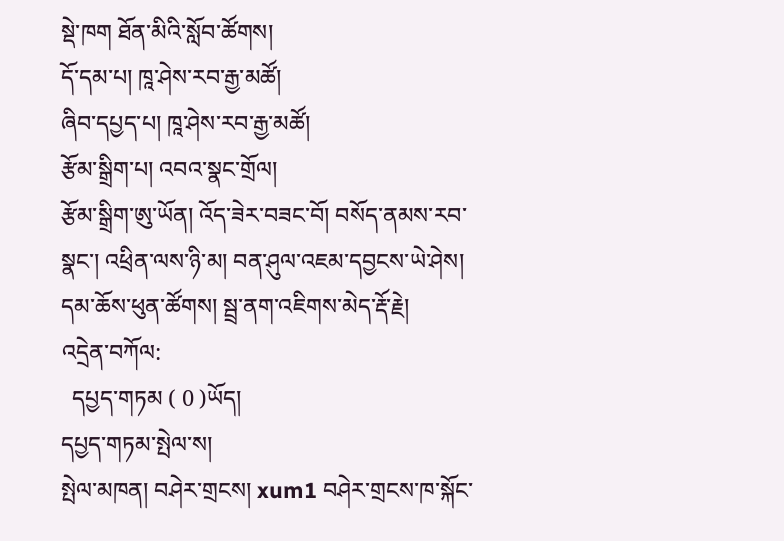སྡེ་ཁག ཐོན་མིའི་སློབ་ཚོགས།
དོ་དམ་པ། ཁཱ་ཤེས་རབ་རྒྱ་མཚོ།
ཞིབ་དཔྱད་པ། ཁཱ་ཤེས་རབ་རྒྱ་མཚོ།
རྩོམ་སྒྲིག་པ། འབའ་སྣང་གྲོལ།
རྩོམ་སྒྲིག་ཨུ་ཡོན། འོད་ཟེར་བཟང་བོ། བསོད་ནམས་རབ་སྣང་། འཕྲིན་ལས་ཉི་མ། བན་ཤུལ་འཇམ་དབྱངས་ཡེ་ཤེས། དམ་ཆོས་ཕུན་ཚོགས། སྦྲ་ནག་འཇིགས་མེད་རྡོ་རྗེ།
འདྲེན་བཀོལ:
  དཔྱད་གཏམ ( 0 )ཡོད།
དཔྱད་གཏམ་སྤེལ་ས།
སྤེལ་མཁན། བཤེར་གྲངས། xum1 བཤེར་གྲངས་ཁ་སྐོང་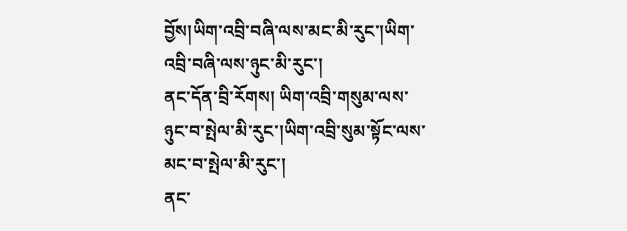བྱོས།ཡིག་འབྲི་བཞི་ལས་མང་མི་རུང་།ཡིག་འབྲི་བཞི་ལས་ཉུང་མི་རུང་།
ནང་དོན་བྲི་རོགས། ཡིག་འབྲི་གསུམ་ལས་ཉུང་བ་སྤེལ་མི་རུང་།ཡིག་འབྲི་སུམ་སྟོང་ལས་མང་བ་སྤེལ་མི་རུང་།
ནང་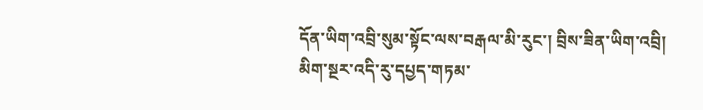དོན་ཡིག་འབྲི་སུམ་སྟོང་ལས་བརྒལ་མི་རུང་། བྲིས་ཟིན་ཡིག་འབྲི།
མིག་སྔར་འདི་རུ་དཔྱད་གཏམ་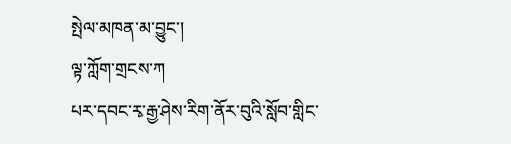སྤེལ་མཁན་མ་བྱུང་།
ལྟ་ཀློག་གྲངས་ཀ
པར་དབང་རྭ་རྒྱ་ཤེས་རིག་ནོར་བུའི་སློབ་གླིང་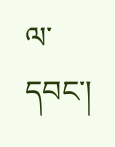ལ་དབང་།